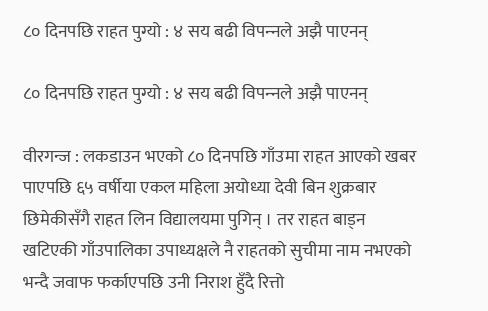८० दिनपछि राहत पुग्यो : ४ सय बढी विपन्‍नले अझै पाएनन्

८० दिनपछि राहत पुग्यो : ४ सय बढी विपन्‍नले अझै पाएनन्

वीरगन्ज : लकडाउन भएको ८० दिनपछि गाँउमा राहत आएको खबर पाएपछि ६५ वर्षीया एकल महिला अयोध्या देवी बिन शुक्रबार छिमेकीसँगै राहत लिन विद्यालयमा पुगिन् । तर राहत बाड्न खटिएकी गाँउपालिका उपाध्यक्षले नै राहतको सुचीमा नाम नभएको भन्दै जवाफ फर्काएपछि उनी निराश हुँदै रित्तो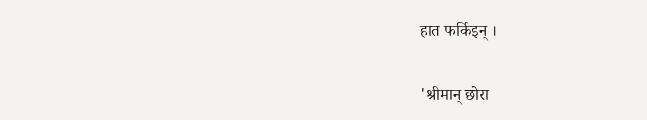हात फर्किइन् ।

'श्रीमान् छोरा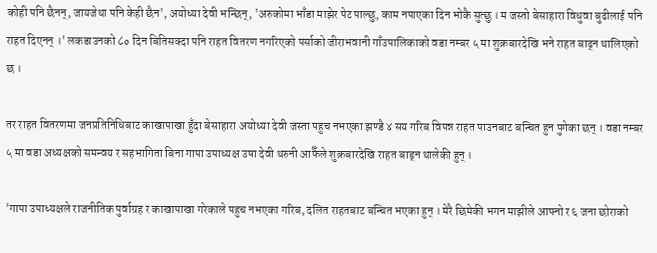कोही पनि छैनन्, जायजेथा पनि केही छैन', अयोध्या देवी भन्छिन्, 'अरुकोमा भाँडा माझेर पेट पाल्छु, काम नपाएका दिन भोकै सुत्छु । म जस्तो बेसाहारा विधुवा बुढीलाई पनि राहत दिएनन् ।' लकडाउनको ८० दिन बितिसक्दा पनि राहत वितरण नगरिएको पर्साको जीराभवानी गाँउपालिकाको वडा नम्बर ५ मा शुक्रबारदेखि भने राहत बाढ्न थालिएको छ ।

तर राहत वितरणमा जनप्रतिनिधिबाट काखापाखा हुँदा बेसाहारा अयोध्या देवी जस्ता पहुच नभएका झण्डै ४ सय गरिब विपन्न राहत पाउनबाट बन्चित हुन पुगेका छन् । वडा नम्बर ५ मा वडा अध्यक्षको समन्वय र सहभागिता बिना गापा उपाध्यक्ष उषा देवी थरुनी आफैँले शुक्रबारदेखि राहत बाड्न थालेकी हुन् ।

'गापा उपाध्यक्षले राजनीतिक पुर्वाग्रह र काखापाखा गरेकाले पहुच नभएका गरिब, दलित राहतबाट बन्चित भएका हुन् । मेरै छिमेकी भगन माझीले आफ्नो र ६ जना छोराको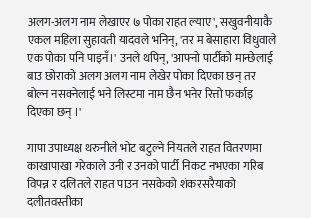अलग-अलग नाम लेखाएर ७ पोका राहत ल्याए', सखुवनीयाकै एकल महिला सुहावती यादवले भनिन्, 'तर म बेसाहारा विधुवाले एक पोका पनि पाइनँ।' उनले थपिन्, 'आफ्नो पार्टीको मान्छेलाई बाउ छोराको अलग अलग नाम लेखेर पोका दिएका छन् तर बोल्न नसक्नेलाई भने लिस्टमा नाम छैन भनेर रित्तो फर्काइ दिएका छन् ।'

गापा उपाध्यक्ष थरुनीले भोट बटुल्ने नियतले राहत वितरणमा काखापाखा गरेकाले उनी र उनको पार्टी निकट नभएका गरिब विपन्न र दलितले राहत पाउन नसकेको शंकरसरैयाको दलीतवस्तीका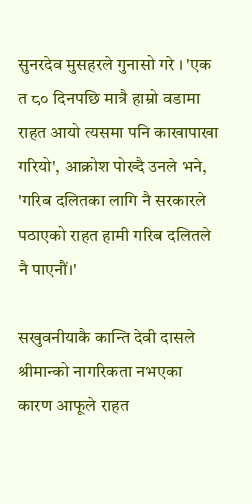सुनरदेव मुसहरले गुनासो गरे । 'एक त ८० दिनपछि मात्रै हाम्रो वडामा राहत आयो त्यसमा पनि काखापाखा गरियो', आक्रोश पोख्दै उनले भने, 'गरिब दलितका लागि नै सरकारले पठाएको राहत हामी गरिब दलितले नै पाएनौं।'

सखुवनीयाकै कान्ति देवी दासले श्रीमान्को नागरिकता नभएका कारण आफूले राहत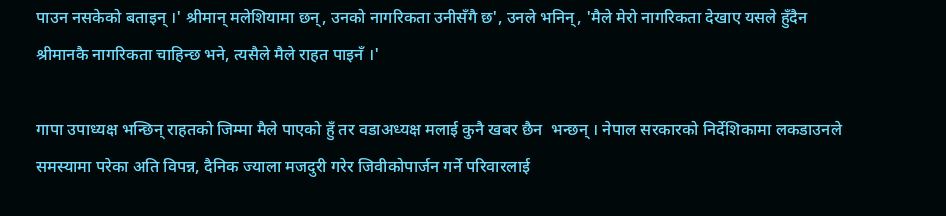पाउन नसकेको बताइन् ।' श्रीमान् मलेशियामा छन्, उनको नागरिकता उनीसँगै छ', उनले भनिन्, 'मैले मेरो नागरिकता देखाए यसले हुँदैन श्रीमानकै नागरिकता चाहिन्छ भने, त्यसैले मैले राहत पाइनँ ।'

गापा उपाध्यक्ष भन्छिन् राहतको जिम्मा मैले पाएको हुँ तर वडाअध्यक्ष मलाई कुनै खबर छैन  भन्छन् । नेपाल सरकारको निर्देशिकामा लकडाउनले समस्यामा परेका अति विपन्न, दैनिक ज्याला मजदुरी गरेर जिवीकोपार्जन गर्ने परिवारलाई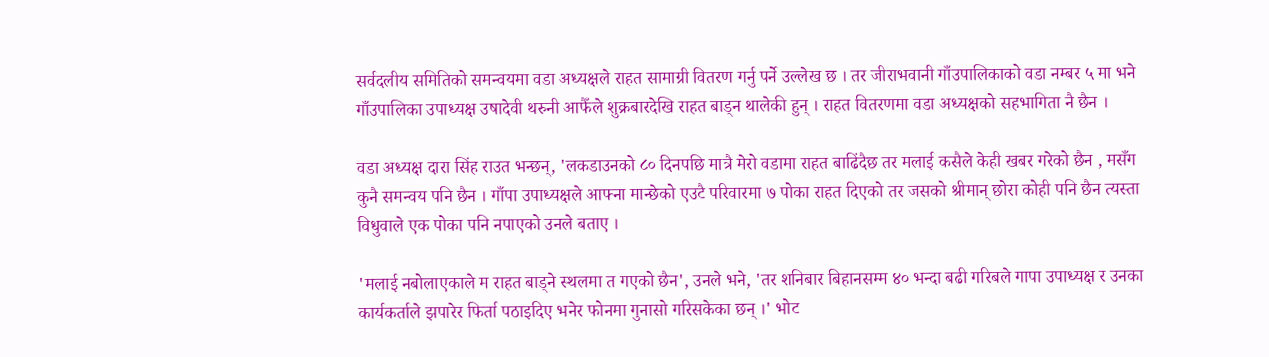सर्वदलीय समितिको समन्वयमा वडा अध्यक्षले राहत सामाग्री वितरण गर्नु पर्ने उल्लेख छ । तर जीराभवानी गाँउपालिकाको वडा नम्बर ५ मा भने गाँउपालिका उपाध्यक्ष उषादेवी थरुनी आफैँले शुक्रबारदेखि राहत बाड्न थालेकी हुन् । राहत वितरणमा वडा अध्यक्षको सहभागिता नै छैन ।

वडा अध्यक्ष दारा सिंह राउत भन्छन्, 'लकडाउनको ८० दिनपछि मात्रै मेरो वडामा राहत बाढिंदैछ तर मलाई कसैले केही खबर गरेको छैन , मसँग कुनै समन्वय पनि छैन । गाँपा उपाध्यक्षले आफ्ना मान्छेको एउटै परिवारमा ७ पोका राहत दिएको तर जसको श्रीमान् छोरा कोही पनि छैन त्यस्ता विधुवाले एक पोका पनि नपाएको उनले बताए ।

'मलाई नबोलाएकाले म राहत बाड्ने स्थलमा त गएको छैन', उनले भने, 'तर शनिबार बिहानसम्म ४० भन्दा बढी गरिबले गापा उपाध्यक्ष र उनका कार्यकर्ताले झपारेर फिर्ता पठाइदिए भनेर फोनमा गुनासो गरिसकेका छन् ।' भोट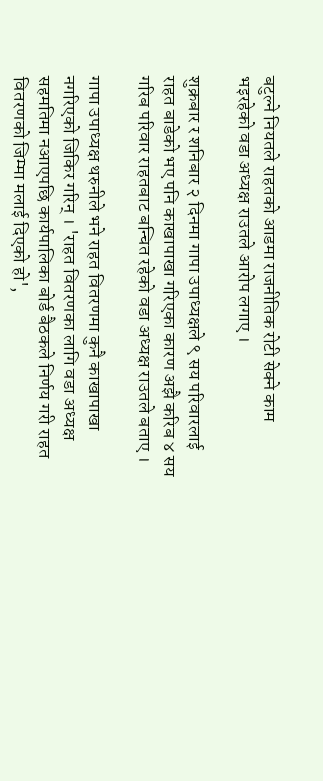बटुल्ने नियतले राहतको आडमा राजनीतिक रोटी सेक्ने काम भइरहेको वडा अध्यक्ष राउतले आरोप लगाए ।

शुक्रबार र शनिबार २ दिनमा गापा उपाध्यक्षले ९ सय परिवारलाई राहत बाडेको भए पनि काखापाखा गरिएका कारण अझै करिब ४ सय गरिब परिवार राहतबाट बन्चित रहेको वडा अध्यक्ष राउतले बताए ।

गापा उपाध्यक्ष थरुनीले भने राहत वितरणमा कुनै काखापाखा नगरिएको जिकिर गरिन् । 'राहत वितरणका लागि वडा अध्यक्ष सहमतिमा नआएपछि कार्यपालिका बोर्ड बैठकले निर्णय गरी राहत वितरणको जिम्मा मलाई दिएको हो',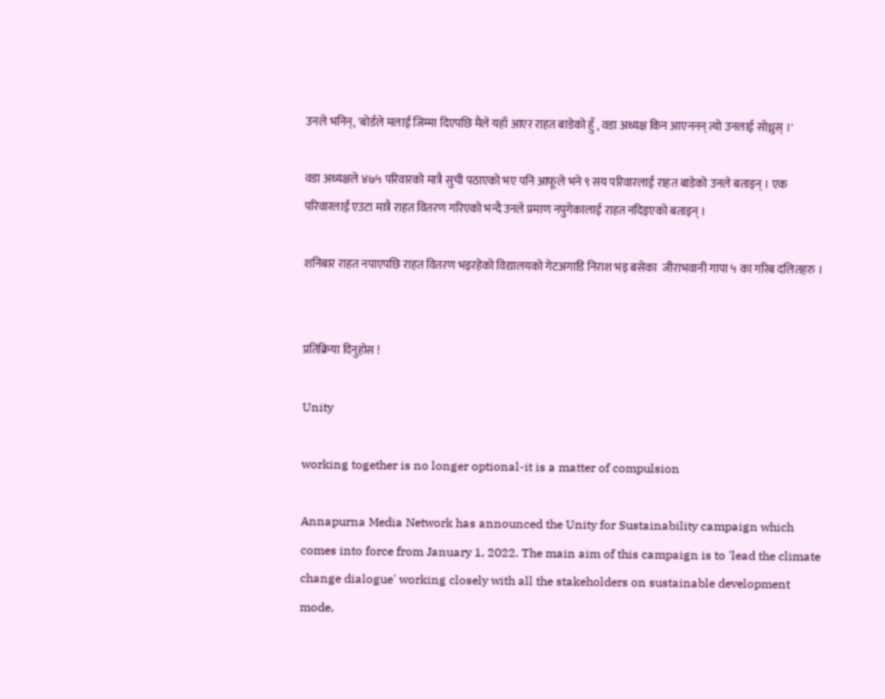उनले भनिन्, 'बोर्डले मलाई जिम्मा दिएपछि मैले यहाँ आएर राहत बाडेको हुँ , वडा अध्यक्ष किन आएननन् त्यो उनलाई सोध्नुस् ।'

वडा अध्यक्षले ४७५ परिवारको मात्रै सुची पठाएको भए पनि आफूले भने ९ सय परिवारलाई राहत बाडेको उनले बताइन् । एक परिवारलाई एउटा मात्रै राहत वितरण गरिएको भन्दै उनले प्रमाण नपुगेकालाई राहत नदिइएको बताइन् ।

शनिबार राहत नपाएपछि राहत वितरण भइरहेको विद्यालयको गेटअगाडि निराश भइ बसेका  जीराभवानी गापा ५ का गरिब दलितहरु ।


प्रतिक्रिया दिनुहोस !

Unity

working together is no longer optional-it is a matter of compulsion

Annapurna Media Network has announced the Unity for Sustainability campaign which comes into force from January 1, 2022. The main aim of this campaign is to 'lead the climate change dialogue' working closely with all the stakeholders on sustainable development mode,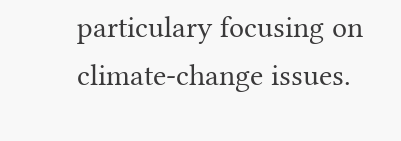particulary focusing on climate-change issues.